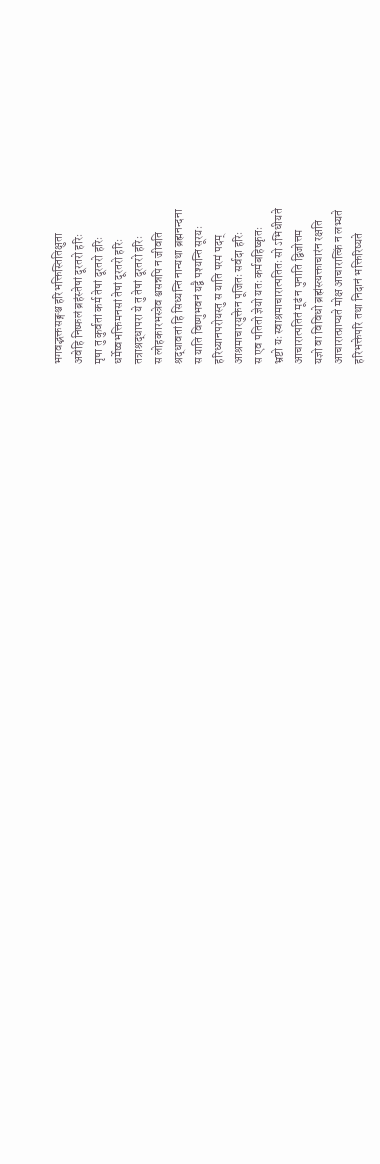भगवद्भक्तसङ्गश्च हरिभक्तिस्तितिक्षुता
अवेहि निष्फलं ब्रहंस्तेषां दूरतरो हरिः
मृषा तु कुर्वतां कर्म तेषां दूरतरो हरिः
धर्मेष्वभक्तिमनसां तेषां दूरतरो हरिः
तत्राश्रद्धापरा ये तु तेषां दूरतरो हरिः
स लोहकारभस्त्रेव श्वसन्नपि न जीवति
श्रद्धावतां हि सिध्यन्ति नान्यथा ब्रह्मनन्दना
स याति विष्णुभवनं यद्वै पश्यन्ति सूरयः
हरिध्यानपरोयस्तु स याति परमं पदम्
आश्रमाचारयुक्तेन पूजितः सर्वदा हरिः
स एव पतितो ज्ञेयो यतः कर्मबहिष्कृतः
भ्रष्टो यः स्वाश्रमाचारात्पतितः सो ऽभिधीयते
आचारात्पतितं मूढं न पुनाति द्विजोत्तम
यज्ञो वा विविधो ब्रह्मंस्त्यक्ताचारंन रक्षति
आचारात्प्राप्यते मोक्ष आचारात्किं न लभ्यते
हरिभक्तेपरि तथा निदानं भक्तिरिष्यते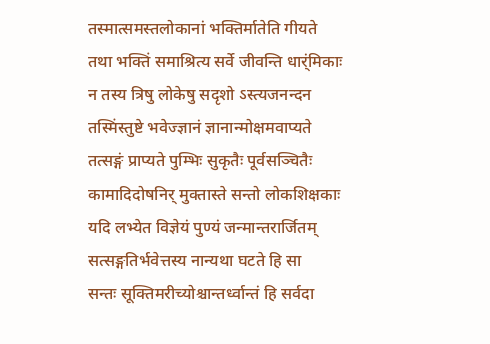तस्मात्समस्तलोकानां भक्तिर्मातेति गीयते
तथा भक्तिं समाश्रित्य सर्वे जीवन्ति धार्ंमिकाः
न तस्य त्रिषु लोकेषु सदृशो ऽस्त्यजनन्दन
तस्मिंस्तुष्टे भवेज्ज्ञानं ज्ञानान्मोक्षमवाप्यते
तत्सङ्गं प्राप्यते पुम्भिः सुकृतैः पूर्वसञ्चितैः
कामादिदोषनिर् मुक्तास्ते सन्तो लोकशिक्षकाः
यदि लभ्येत विज्ञेयं पुण्यं जन्मान्तरार्जितम्
सत्सङ्गतिर्भवेत्तस्य नान्यथा घटते हि सा
सन्तः सूक्तिमरीच्योश्चान्तर्ध्वान्तं हि सर्वदा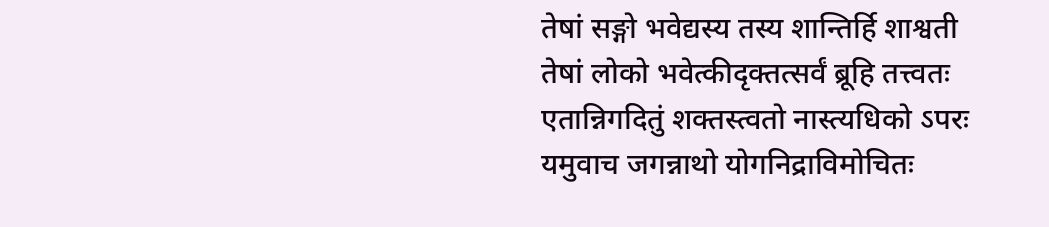तेषां सङ्गो भवेद्यस्य तस्य शान्तिर्हि शाश्वती
तेषां लोको भवेत्कीदृक्तत्सर्वं ब्रूहि तत्त्वतः
एतान्निगदितुं शक्तस्त्वतो नास्त्यधिको ऽपरः
यमुवाच जगन्नाथो योगनिद्राविमोचितः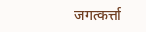जगत्कर्त्ता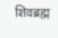शिवब्रह्म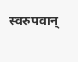स्वरुपवान्